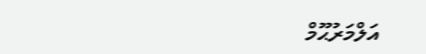އަލްމަރުޙޫމް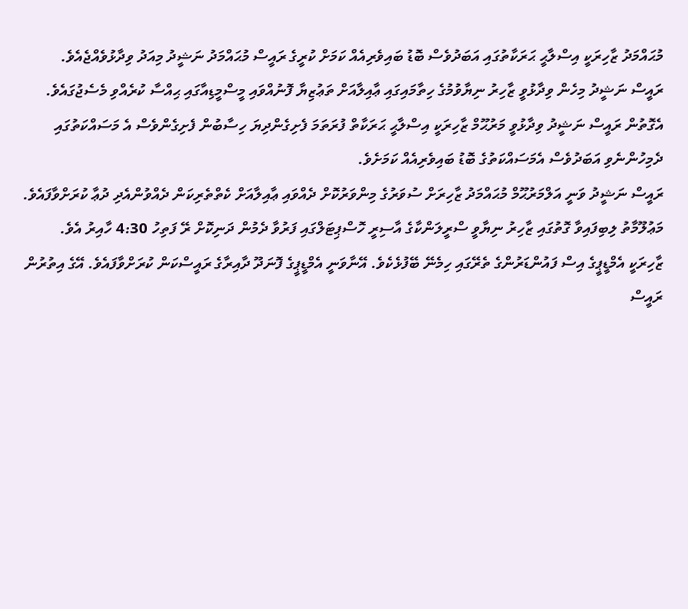މުޙައްމަދު ޒާހިރަކީ އިސްލާޙީ ޙަރަކާތުގައި އަބަދުވެސް ބޮޑު ބައިވެރިއެއް ކަމަށް ކުރީގެ ރައީސް މުޙައްމަދު ނަޝީދު މިއަދު ވިދާޅުވެއްޖެއެވެ.
ރައީސް ނަޝީދު މިހެން ވިދާޅުވީ ޒާހިރު ނިޔާވުމުގެ ހިތާމައިގައި ޢާއިލާއަށް ތަޢުޒިޔާ ފޮނުއްވައި މީސްމީޑިއާގައި ޙިއްސާ ކުރެއްވި މެސެޖުގައެވެ.
އެގޮތުން ރައީސް ނަޝީދު ވިދާޅުވީ މަރުޙޫމް ޒާހިރަކީ އިސްލާޙީ ޙަރަކާތް ފުރަތަމަ ފެށިގެންދިޔަ ހިސާބުން ފެށިގެންވެސް އެ މަސައްކަތުގައި ދެމިހުންނެވި އަބަދުވެސް އެމަސައްކަތުގެ ބޮޑު ބައިވެރިއެއް ކަމަށެވެ.
ރައީސް ނަޝީދު ވަނީ އަލްމަރުޙޫމް މުޙައްމަދު ޒާހިރަށް ސުވަރުގެ މިންވަރުކޮށް ދެއްވައި ޢާއިލާއަށް ކެތްތެރިކަން ދެއްވުންއެދި ދުޢާ ކުރަށްވާފައެވެ.
މަޢުލޫމާތު ލިބިފައިވާ ގޮތުގައި ޒާހިރު ނިޔާވީ ސްރީލަންކާގެ އާސިރީ ހޮސްޕިޓަލްގައި ފަރުވާ ދެމުން ދަނިކޮށް ރޭ ފަތިހު 4:30 ހާއިރު އެވެ.
ޒާހިރަކީ އެމްޑީޕީގެ އިސް ފައުންޑަރުންގެ ތެރޭގައި ހިމެނޭ ބޭފުޅެކެވެ. އޭނާވަނީ އެމްޑީޕީގެ ފޮނަދޫ ދާއިރާގެ ރައީސްކަން ކުރަށްވާފައެވެ. އޭގެ އިތުރުން ރައީސް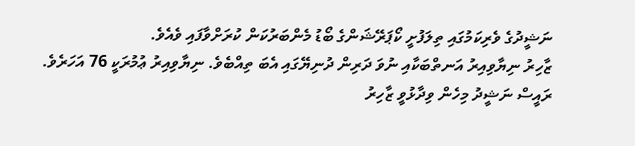ނަޝީދުގެ ވެރިކަމުގައި ތިލަފުށީ ކޯޕަރޭޝަންގެ ބޯޑު މެންބަރުކަން ކުރަށްވާފައި ވެއެވެ.
ޒާހިރު ނިޔާވިއިރު އަނތްބަކާއި ނުވަ ދަރިން ދުނިޔޭގައި އެބަ ތިއްބެވެ. ނިޔާވިއިރު ޢުމުރަކީ 76 އަހަރެވެ.
ރައީސް ނަޝީދު މިހެން ވިދާޅުވީ ޒާހިރު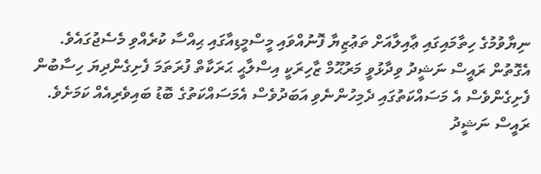ނިޔާވުމުގެ ހިތާމައިގައި ޢާއިލާއަށް ތަޢުޒިޔާ ފޮނުއްވައި މީސްމީޑިއާގައި ޙިއްސާ ކުރެއްވި މެސެޖުގައެވެ.
އެގޮތުން ރައީސް ނަޝީދު ވިދާޅުވީ މަރުޙޫމް ޒާހިރަކީ އިސްލާޙީ ޙަރަކާތް ފުރަތަމަ ފެށިގެންދިޔަ ހިސާބުން ފެށިގެންވެސް އެ މަސައްކަތުގައި ދެމިހުންނެވި އަބަދުވެސް އެމަސައްކަތުގެ ބޮޑު ބައިވެރިއެއް ކަމަށެވެ.
ރައީސް ނަޝީދު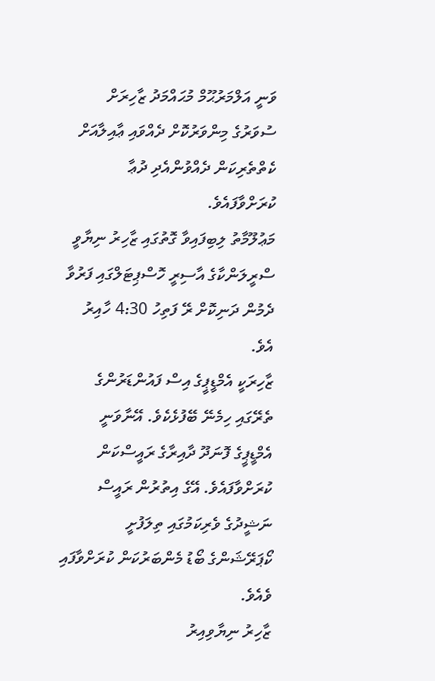ވަނީ އަލްމަރުޙޫމް މުޙައްމަދު ޒާހިރަށް ސުވަރުގެ މިންވަރުކޮށް ދެއްވައި ޢާއިލާއަށް ކެތްތެރިކަން ދެއްވުންއެދި ދުޢާ ކުރަށްވާފައެވެ.
މަޢުލޫމާތު ލިބިފައިވާ ގޮތުގައި ޒާހިރު ނިޔާވީ ސްރީލަންކާގެ އާސިރީ ހޮސްޕިޓަލްގައި ފަރުވާ ދެމުން ދަނިކޮށް ރޭ ފަތިހު 4:30 ހާއިރު އެވެ.
ޒާހިރަކީ އެމްޑީޕީގެ އިސް ފައުންޑަރުންގެ ތެރޭގައި ހިމެނޭ ބޭފުޅެކެވެ. އޭނާވަނީ އެމްޑީޕީގެ ފޮނަދޫ ދާއިރާގެ ރައީސްކަން ކުރަށްވާފައެވެ. އޭގެ އިތުރުން ރައީސް ނަޝީދުގެ ވެރިކަމުގައި ތިލަފުށީ ކޯޕަރޭޝަންގެ ބޯޑު މެންބަރުކަން ކުރަށްވާފައި ވެއެވެ.
ޒާހިރު ނިޔާވިއިރު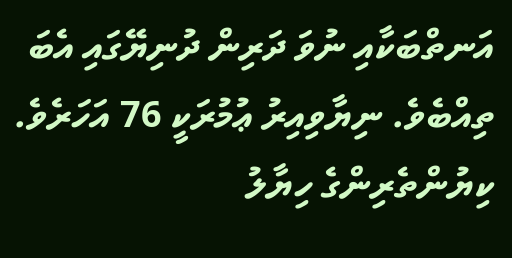އަނތްބަކާއި ނުވަ ދަރިން ދުނިޔޭގައި އެބަ ތިއްބެވެ. ނިޔާވިއިރު ޢުމުރަކީ 76 އަހަރެވެ.
ކިޔުންތެރިންގެ ހިޔާލު